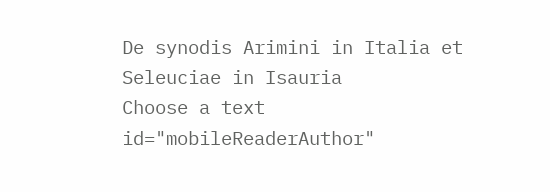De synodis Arimini in Italia et Seleuciae in Isauria
Choose a text
id="mobileReaderAuthor"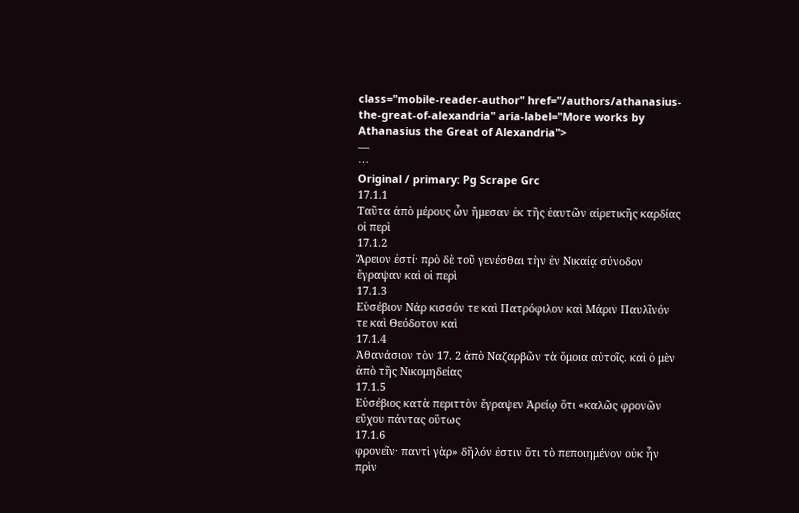class="mobile-reader-author" href="/authors/athanasius-the-great-of-alexandria" aria-label="More works by Athanasius the Great of Alexandria">
—
⋯
Original / primary: Pg Scrape Grc
17.1.1
Ταῦτα ἀπὸ μέρους ὧν ἤμεσαν ἐκ τῆς ἑαυτῶν αἱρετικῆς καρδίας οἱ περὶ
17.1.2
Ἄρειον ἐστί· πρὸ δὲ τοῦ γενέσθαι τὴν ἐν Νικαίᾳ σύνοδον ἔγραψαν καὶ οἱ περὶ
17.1.3
Εὐσέβιον Νάρ κισσόν τε καὶ Πατρόφιλον καὶ Μάριν Παυλῖνόν τε καὶ Θεόδοτον καὶ
17.1.4
Ἀθανάσιον τὸν 17. 2 ἀπὸ Ναζαρβῶν τὰ ὅμοια αὐτοῖς. καὶ ὁ μὲν ἀπὸ τῆς Νικομηδείας
17.1.5
Εὐσέβιος κατὰ περιττὸν ἔγραψεν Ἀρείῳ ὅτι «καλῶς φρονῶν εὔχου πάντας οὕτως
17.1.6
φρονεῖν· παντὶ γὰρ» δῆλόν ἐστιν ὅτι τὸ πεποιημένον οὐκ ἦν πρὶν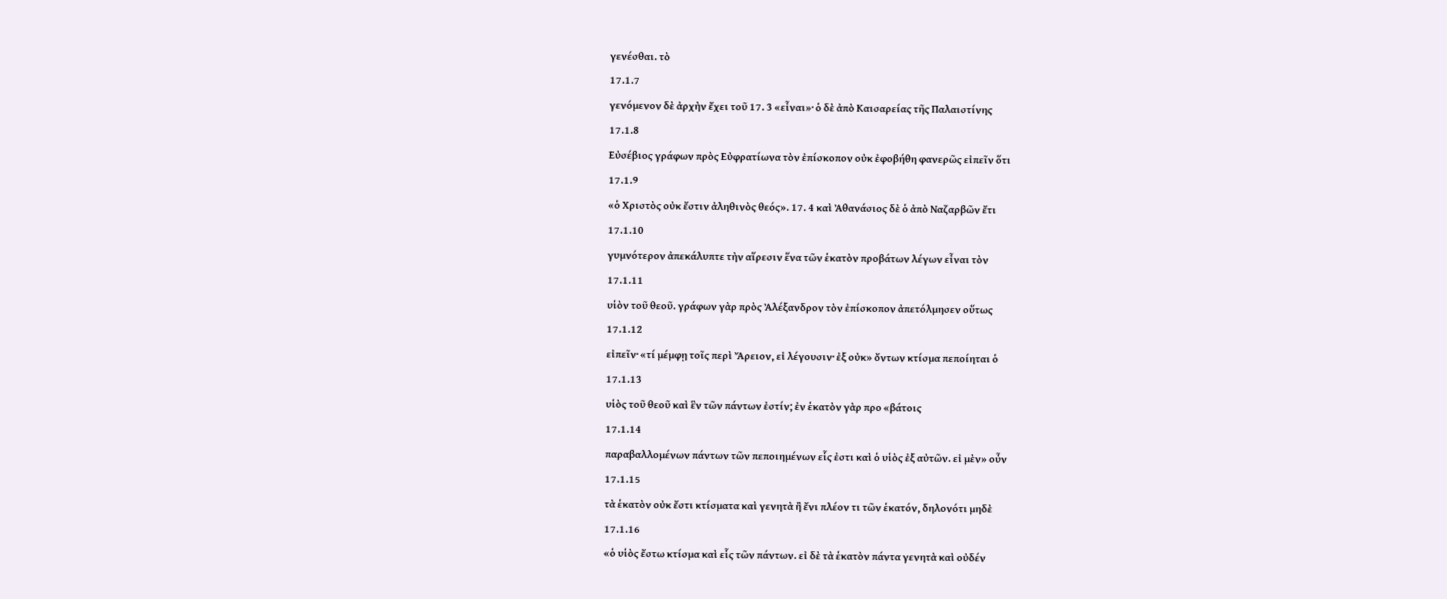γενέσθαι. τὸ
17.1.7
γενόμενον δὲ ἀρχὴν ἔχει τοῦ 17. 3 «εἶναι»· ὁ δὲ ἀπὸ Καισαρείας τῆς Παλαιστίνης
17.1.8
Εὐσέβιος γράφων πρὸς Εὐφρατίωνα τὸν ἐπίσκοπον οὐκ ἐφοβήθη φανερῶς εἰπεῖν ὅτι
17.1.9
«ὁ Χριστὸς οὐκ ἔστιν ἀληθινὸς θεός». 17. 4 καὶ Ἀθανάσιος δὲ ὁ ἀπὸ Ναζαρβῶν ἔτι
17.1.10
γυμνότερον ἀπεκάλυπτε τὴν αἵρεσιν ἕνα τῶν ἑκατὸν προβάτων λέγων εἶναι τὸν
17.1.11
υἱὸν τοῦ θεοῦ. γράφων γὰρ πρὸς Ἀλέξανδρον τὸν ἐπίσκοπον ἀπετόλμησεν οὕτως
17.1.12
εἰπεῖν· «τί μέμφῃ τοῖς περὶ Ἄρειον, εἰ λέγουσιν· ἐξ οὐκ» ὄντων κτίσμα πεποίηται ὁ
17.1.13
υἱὸς τοῦ θεοῦ καὶ ἓν τῶν πάντων ἐστίν; ἐν ἑκατὸν γὰρ προ «βάτοις
17.1.14
παραβαλλομένων πάντων τῶν πεποιημένων εἷς ἐστι καὶ ὁ υἱὸς ἐξ αὐτῶν. εἰ μὲν» οὖν
17.1.15
τὰ ἑκατὸν οὐκ ἔστι κτίσματα καὶ γενητὰ ἢ ἔνι πλέον τι τῶν ἑκατόν, δηλονότι μηδὲ
17.1.16
«ὁ υἱὸς ἔστω κτίσμα καὶ εἷς τῶν πάντων. εἰ δὲ τὰ ἑκατὸν πάντα γενητὰ καὶ οὐδέν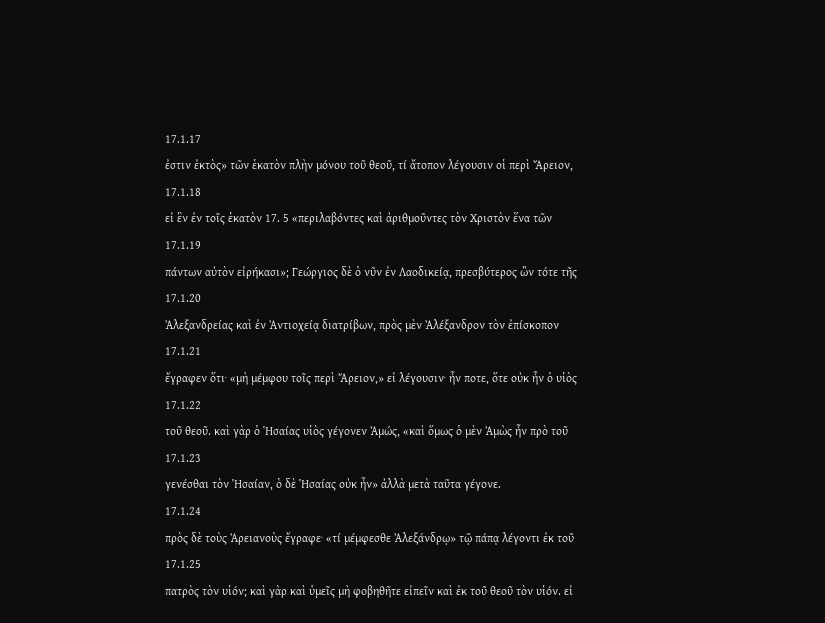17.1.17
ἐστιν ἐκτὸς» τῶν ἑκατὸν πλὴν μόνου τοῦ θεοῦ, τί ἄτοπον λέγουσιν οἱ περὶ Ἄρειον,
17.1.18
εἰ ἓν ἐν τοῖς ἑκατὸν 17. 5 «περιλαβόντες καὶ ἀριθμοῦντες τὸν Χριστὸν ἕνα τῶν
17.1.19
πάντων αὐτὸν εἰρήκασι»; Γεώργιος δὲ ὁ νῦν ἐν Λαοδικείᾳ, πρεσβύτερος ὢν τότε τῆς
17.1.20
Ἀλεξανδρείας καὶ ἐν Ἀντιοχείᾳ διατρίβων, πρὸς μὲν Ἀλέξανδρον τὸν ἐπίσκοπον
17.1.21
ἔγραφεν ὅτι· «μὴ μέμφου τοῖς περὶ Ἄρειον,» εἰ λέγουσιν· ἦν ποτε, ὅτε οὐκ ἦν ὁ υἱὸς
17.1.22
τοῦ θεοῦ. καὶ γὰρ ὁ Ἡσαίας υἱὸς γέγονεν Ἀμώς, «καὶ ὅμως ὁ μὲν Ἀμὼς ἦν πρὸ τοῦ
17.1.23
γενέσθαι τὸν Ἡσαίαν, ὁ δὲ Ἡσαίας οὐκ ἦν» ἀλλὰ μετὰ ταῦτα γέγονε.
17.1.24
πρὸς δὲ τοὺς Ἀρειανοὺς ἔγραφε· «τί μέμφεσθε Ἀλεξάνδρῳ» τῷ πάπᾳ λέγοντι ἐκ τοῦ
17.1.25
πατρὸς τὸν υἱόν; καὶ γὰρ καὶ ὑμεῖς μὴ φοβηθῆτε εἰπεῖν καὶ ἐκ τοῦ θεοῦ τὸν υἱόν. εἰ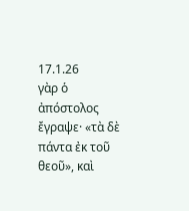17.1.26
γὰρ ὁ ἀπόστολος ἔγραψε· «τὰ δὲ πάντα ἐκ τοῦ θεοῦ», καὶ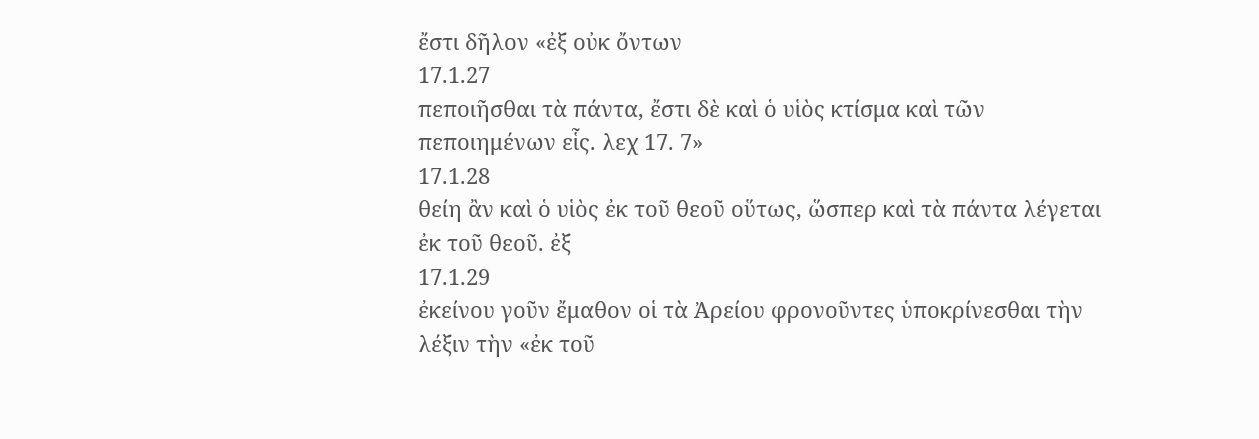ἔστι δῆλον «ἐξ οὐκ ὄντων
17.1.27
πεποιῆσθαι τὰ πάντα, ἔστι δὲ καὶ ὁ υἱὸς κτίσμα καὶ τῶν πεποιημένων εἷς. λεχ 17. 7»
17.1.28
θείη ἂν καὶ ὁ υἱὸς ἐκ τοῦ θεοῦ οὕτως, ὥσπερ καὶ τὰ πάντα λέγεται ἐκ τοῦ θεοῦ. ἐξ
17.1.29
ἐκείνου γοῦν ἔμαθον οἱ τὰ Ἀρείου φρονοῦντες ὑποκρίνεσθαι τὴν λέξιν τὴν «ἐκ τοῦ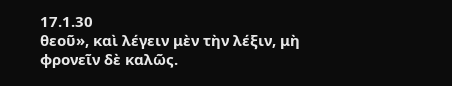17.1.30
θεοῦ», καὶ λέγειν μὲν τὴν λέξιν, μὴ φρονεῖν δὲ καλῶς.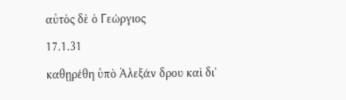αὐτὸς δὲ ὁ Γεώργιος
17.1.31
καθῃρέθη ὑπὸ Ἀλεξάν δρου καὶ δι'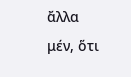ἄλλα μέν, ὅτι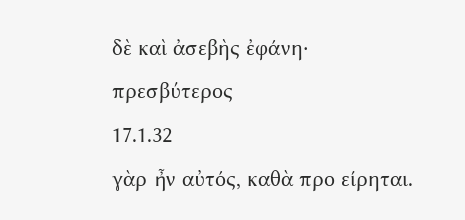δὲ καὶ ἀσεβὴς ἐφάνη· πρεσβύτερος
17.1.32
γὰρ ἦν αὐτός, καθὰ προ είρηται.